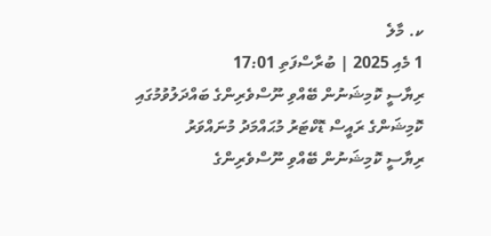ކ. މާލެ
1 މެއި 2025 | ބުރާސްފަތި 17:01
ރިޔާސީ ކޮމިޝަނުން ބޭއްވި ނޫސްވެރިންގެ ބައްދަލުވުމުގައި ކޮމިޝަންގެ ރައީސް ޑޮކްޓަރު މުޙައްމަދު މުނައްވަރު
ރިޔާސީ ކޮމިޝަނުން ބޭއްވި ނޫސްވެރިންގެ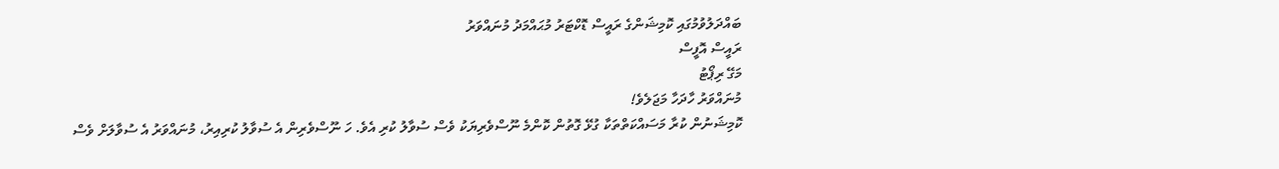ބައްދަލުވުމުގައި ކޮމިޝަންގެ ރައީސް ޑޮކްޓަރު މުޙައްމަދު މުނައްވަރު
ރައީސް އޮފީސް
މަގޭ ރިޕޯޓު
މުނައްވަރު ހާދަހާ މަޖަލެވެ!
ކޮމިޝަނުން ކުރާ މަސައްކަތްތަކާ ގުޅޭ ގޮތުން ކޮންމެ ނޫސްވެރިޔަކު ވެސް ސުވާލު ކުރި އެވެ. ހަ ނޫސްވެރިން އެ ސުވާލު ކުރިއިރު، މުނައްވަރު އެ ސުވާލަށް ވެސް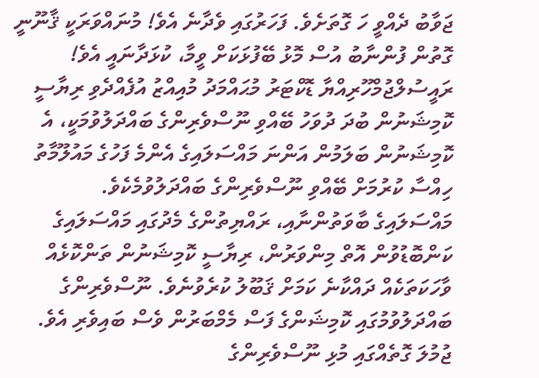ޖަވާބު ދެއްވީ ހަ ގޮތަށެވެ. ފަހަރުގައި ވެދާނެ އެވެ! މުނައްވަރަކީ ޤާނޫނީ ގޮތުން ފުންނާބު އުސް މޮޅު ބޭފުޅަކަށް ވީމާ، ކުޅަދާނައީ އެވެ!
ރައީސުލްޖުމްހޫރިއްޔާ ޑޮކްޓަރު މުޙައްމަދު މުއިއްޒު އުފެއްދެވި ރިޔާސީ ކޮމިޝަނުން ބުދަ ދުވަހު ބޭއްވި ނޫސްވެރިންގެ ބައްދަލުވުމަކީ، އެ ކޮމިޝަނުން ބަލަމުން އަންނަ މައްސަލައިގެ އެންމެ ފަހުގެ މައުލޫމާތު ހިއްސާ ކުރުމަށް ބޭއްވި ނޫސްވެރިންގެ ބައްދަލުވުމެކެވެ.
މައްސަލައިގެ ބާވަތުންނާއި، ރައްޔިތުންގެ މެދުގައި މައްސަލައިގެ ކަންބޮޑުވުން އޮތް މިންވަރުން، ރިޔާސީ ކޮމިޝަނުން ތަންކޮޅެއް ވާހަކަތަކެއް ދައްކާނެ ކަމަށް ޤަބޫލު ކުރެވުނެވެ. ނޫސްވެރިންގެ ބައްދަލުވުމުގައި ކޮމިޝަންގެ ފަސް މެމްބަރުން ވެސް ބައިވެރި އެވެ.
ޖުމުލަ ގޮތެއްގައި މުޅި ނޫސްވެރިންގެ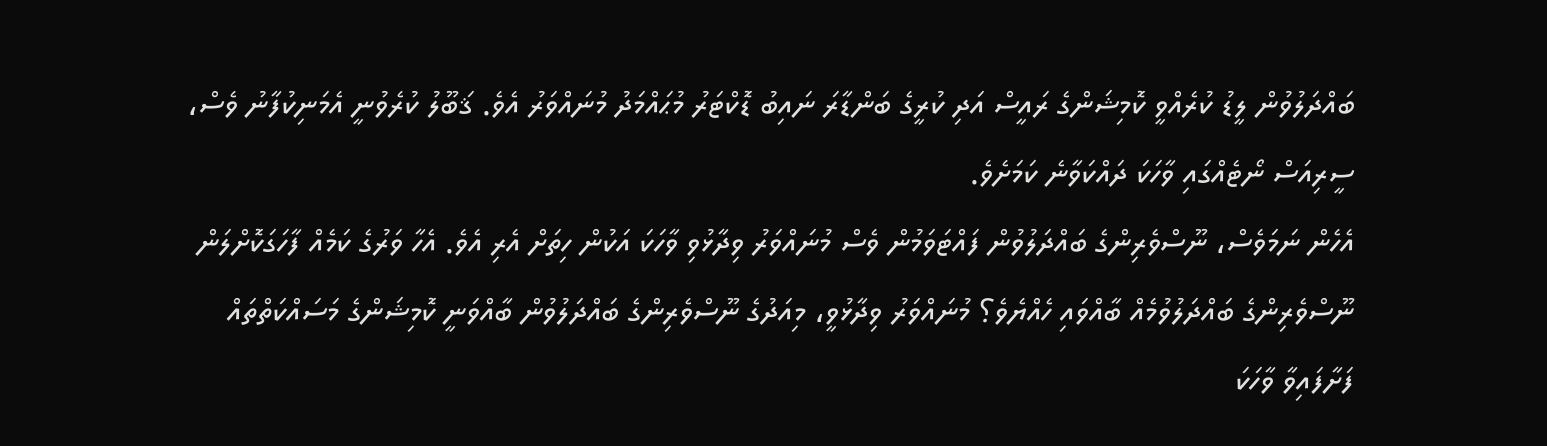ބައްދަލުވުން ލީޑު ކުރެއްވީ ކޮމިޝަންގެ ރައީސް އަދި ކުރީގެ ބަންޑާރަ ނައިބު ޑޮކްޓަރު މުޙައްމަދު މުނައްވަރު އެވެ. ޤަބޫލު ކުރެވުނީ އެމަނިކުފާނު ވެސް، ސީރިއަސް ނޯޓެއްގައި ވާހަކަ ދައްކަވާނެ ކަމަށެވެ.
އެހެން ނަމަވެސް، ނޫސްވެރިންގެ ބައްދަލުވުން ފައްޓަވަމުން ވެސް މުނައްވަރު ވިދާޅުވި ވާހަކަ އަކުން ހިތަށް އެރި އެވެ. އެހާ ވަރުގެ ކަމެއް ފާހަގަކޮށްލަން ނޫސްވެރިންގެ ބައްދަލުވުމެއް ބާއްވައި ހެއްޔެވެ؟ މުނައްވަރު ވިދާޅުވީ، މިއަދުގެ ނޫސްވެރިންގެ ބައްދަލުވުން ބާއްވަނީ ކޮމިޝަންގެ މަސައްކަތްތައް ފަށާފައިވާ ވާހަކަ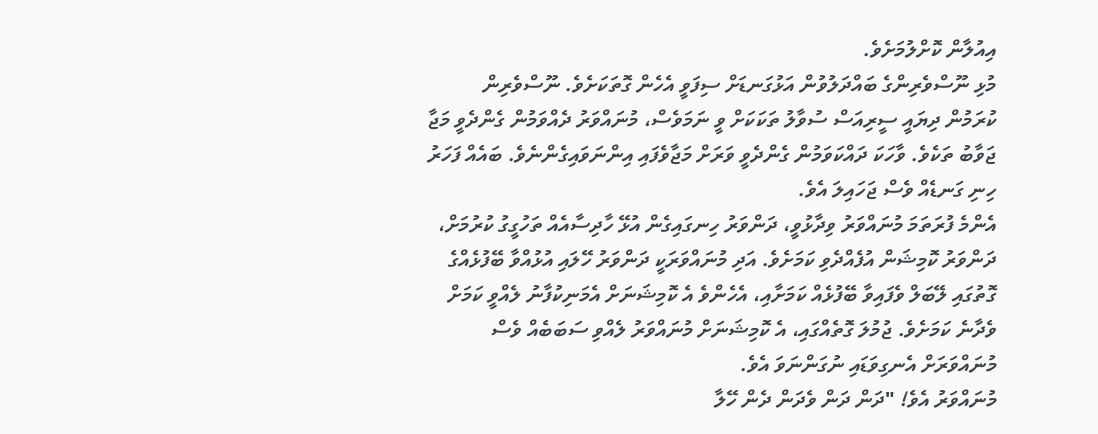އިއުލާން ކޮށްލުމަށެވެ.
މުޅި ނޫސްވެރިންގެ ބައްދަލުވުން އަޅުގަނޑަށް ސިފަވީ އެހެން ގޮތަކަށެވެ. ނޫސްވެރިން ކުރަމުން ދިޔައީ ސީރިއަސް ސުވާލު ތަކަކަށް ވީ ނަމަވެސް، މުނައްވަރު ދެއްވަމުން ގެންދެވީ މަޖާ ޖަވާބު ތަކެވެ. ވާހަކަ ދައްކަވަމުން ގެންދެވީ ވަރަށް މަޖާވެފައި އިންނަވައިގެންނެވެ. ބައެއް ފަހަރު ހިނި ގަނޑެއް ވެސް ޖަހައިލަ އެވެ.
އެންމެ ފުރަތަމަ މުނައްވަރު ވިދާޅުވީ، ދަންވަރު ހިނގައިގެން އުޅޭ ހާދިސާއެއް ތަހުގީގު ކުރުމަށް، ދަންވަރު ކޮމިޝަން އުފެއްދެވި ކަމަށެވެ. އަދި މުނައްވަރަކީ ދަންވަރު ހޭލައި އުޅުއްވާ ބޭފުޅެއްގެ ގޮތުގައި ލޭބަލް ވެފައިވާ ބޭފުޅެއް ކަމަށާއި، އެހެންވެ އެ ކޮމިޝަނަށް އެމަނިކުފާނު ލެއްވީ ކަމަށް ވެދާނެ ކަމަށެވެ. ޖުމުލަ ގޮތެއްގައި، އެ ކޮމިޝަނަށް މުނައްވަރު ލެއްވި ސަބަބެއް ވެސް މުނައްވަރަށް އެނގިވަޑައި ނުގަންނަވަ އެވެ.
މުނައްވަރު އެވެ! "ދަން ދަން ވެދަން ދެން ހޭލާ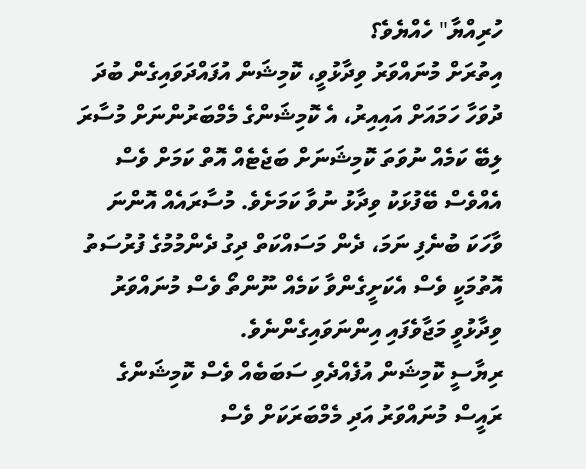ހުރިއްޔާ" ހެއްޔެވެ؟
އިތުރަށް މުނައްވަރު ވިދާޅުވީ، ކޮމިޝަން އުފައްދަވައިގެން ބުދަ ދުވަހާ ހަމައަށް އައިއިރު، އެ ކޮމިޝަންގެ މެމްބަރުންނަށް މުސާރަ ލިބޭ ކަމެއް ނުވަތަ ކޮމިޝަނަށް ބަޖެޓެއް އޮތް ކަމަށް ވެސް އެއްވެސް ބޭފުޅަކު ވިދާޅު ނުވާ ކަމަށެވެ. މުސާރައެއް އޮންނަ ވާހަކަ ބުނެފި ނަމަ، ދެން މަސައްކަތް ދިގު ދެންމުމުގެ ފުރުސަތު އޮތުމަކީ ވެސް އެކަށީގެންވާ ކަމެއް ނޫންތޯ ވެސް މުނައްވަރު ވިދާޅުވީ މަޖާވެފައި އިންނަވައިގެންނެވެ.
ރިޔާސީ ކޮމިޝަން އުފެއްދެވި ސަބަބެއް ވެސް ކޮމިޝަންގެ ރައީސް މުނައްވަރު އަދި މެމްބަރަކަށް ވެސް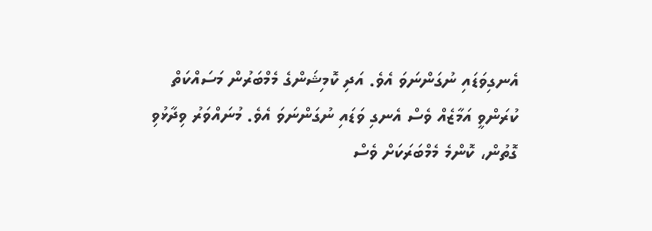އެނގިވަޑައި ނުގަންނަވަ އެވެ. އަދި ކޮމިޝަންގެ މެމްބަރުން މަސައްކަތް ކުރަންވީ އަމާޒެއް ވެސް އެނގި ވަޑައި ނުގަންނަވަ އެވެ. މުނައްވަރު ވިދާޅުވި ގޮތުން، ކޮންމެ މެމްބަރަކަށް ވެސް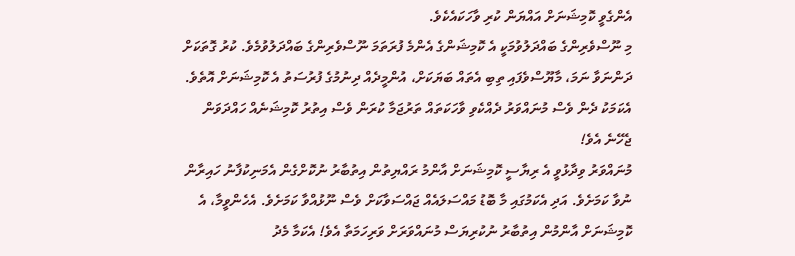އެންގެވީ ކޮމިޝަނަށް އައްޔަން ކުރި ވާހަކައެކެވެ.
މި ނޫސްވެރިންގެ ބައްދަލުވުމަކީ އެ ކޮމިޝަންގެ އެންމެ ފުރަތަމަ ނޫސްވެރިންގެ ބައްދަލުވުމެވެ. ކުރު ގޮތަކަށް ދަންނަވާ ނަމަ، މާޔޫސްވެފައި ތިބި އެތައް ބަޔަކަށް، އުންމީދެއް ދިނުމުގެ ފުރުސަތު އެ ކޮމިޝަނަށް އޮތެވެ. އެކަމަކު ދެން ވެސް މުނައްވަރު ދެއްކެވި ވާހަކަތައް ތަރުޖަމާ ކުރަން ވެސް އިތުރު ކޮމިޝަނެއް ހައްދަވަން ޖެހޭނެ އެވެ!
މުނައްވަރު ވިދާޅުވީ އެ ރިޔާސީ ކޮމިޝަނަށް އާންމު ރައްޔިތުން އިތުބާރު ނުކޮށްގެން އެމަނިކުފާނު ހައިރާން ނުވާ ކަމަށެވެ. އަދި އެކަމުގައި މާ ބޮޑު މައްސަލައެއް ޖައްސަވާކަށް ވެސް ނޫޅުއްވާ ކަމަށެވެ. އެހެންވީމާ، އެ ކޮމިޝަނަށް އާންމުން އިތުބާރު ނުކުރިޔަސް މުނައްވަރަށް ވަރިހަމަތާ އެވެ! އެކަމާ މެދު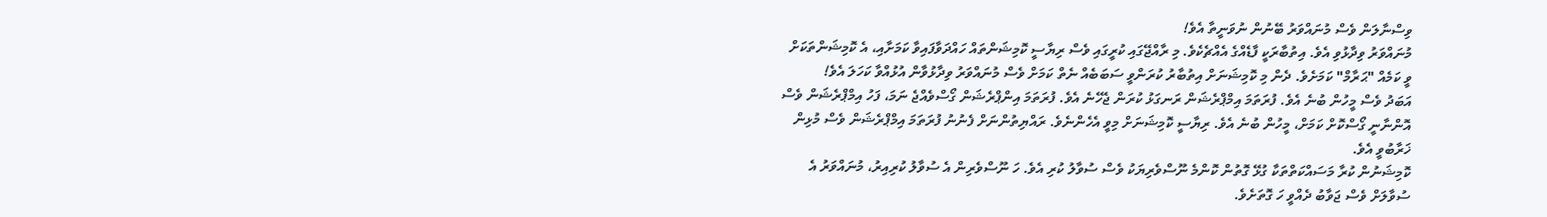ވިސްނާލަން ވެސް މުނައްވަރު ބޭނުން ނުވަނީތާ އެވެ!
މުނައްވަރު ވިދާޅުވި އެވެ. އިތުބާރަކީ ފާޑެއްގެ އެއްޗެކެވެ. މި ރާއްޖޭގައި ކުރީގައި ވެސް ރިޔާސީ ކޮމިޝަންތައް ހައްދަވާފައިވާ ކަމަށާއި، އެ ކޮމިޝަންތަކަށް ވީ ކަމެއް "ޙަރާމް" ކަމަށެވެ. ދެން މި ކޮމިޝަނަށް އިތުބާރު ކުރަންވީ ސަބަބެއް ނެތް ކަމަށް ވެސް މުނައްވަރު ވިދާޅުވާން އުޅުއްވާ ކަހަލަ އެވެ!
އަބަދު ވެސް މީހުން ބުނެ އެވެ. ފުރަތަމަ އިމްޕްރެޝަން ރަނގަޅު ކުރަން ޖެހޭނެ އެވެ. ފުރަތަމަ އިންޕްރެޝަން ގޯސްވެއްޖެ ނަމަ، ފަހު އިމްޕްރެޝަން ވެސް އޮންނާނީ ގޯސްކޮށް ކަމަށް، މީހުން ބުނެ އެވެ. ރިޔާސީ ކޮމިޝަނަށް މިވީ އެހެންނެވެ. ރައްޔިތުންނަށް ފެނުނު ފުރަތަމަ އިމްޕްރެޝަން ވެސް މުޅިން ޚަރާބުވީ އެވެ.
ކޮމިޝަނުން ކުރާ މަސައްކަތްތަކާ ގުޅޭ ގޮތުން ކޮންމެ ނޫސްވެރިޔަކު ވެސް ސުވާލު ކުރި އެވެ. ހަ ނޫސްވެރިން އެ ސުވާލު ކުރިއިރު، މުނައްވަރު އެ ސުވާލަށް ވެސް ޖަވާބު ދެއްވީ ހަ ގޮތަށެވެ.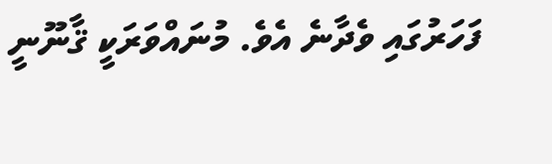ފަހަރުގައި ވެދާނެ އެވެ. މުނައްވަރަކީ ޤާނޫނީ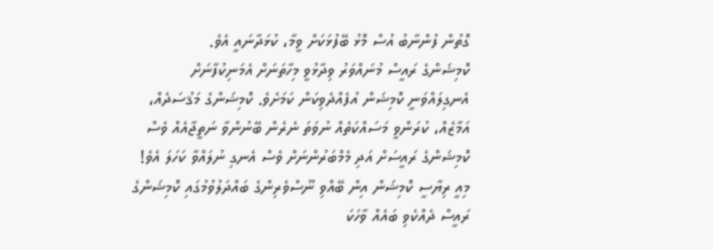ގޮތުން ފުންނާބު އުސް މޮޅު ބޭފުޅަކަށް ވީމާ، ކުޅަދާނައީ އެވެ.
ކޮމިޝަންގެ ރައީސް މުނައްވަރު ވިދާޅުވީ މިހާތަނަށް އެމަނިކުފާނަށް އެނގިލައްވަނީ ކޮމިޝަން އުފެއްދެވިކަން ކަމަށެވެ. ކޮމިޝަންގެ މަޤުސަދެއް، އަމާޒެއް، ކުރަންވީ މަސައްކަތެއް ނުވަތަ ނެރެން ބޭނުންވާ ނަތީޖާއެއް ވެސް ކޮމިޝަންގެ ރައީސަށް އަދި މެމްބަރުންނަށް ވެސް އެނގި ނުލައްވާ ކަހަލަ އެވެ!
މިއީ ރިޔާސީ ކޮމިޝަން އިން ބޭއްވި ނޫސްވެރިންގެ ބައްދަލުވުމުގައި ކޮމިޝަންގެ ރައީސް ދެއްކެވި ބައެއް ވާހަކަ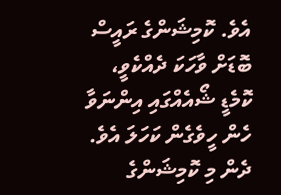އެވެ. ކޮމިޝަންގެ ރައީސް ބޮޑަށް ވާހަކަ ދެއްކެވީ، ކޮމެޑީ ޝޯއެއްގައި އިންނަވާ ހެން ހީވެގެން ކަހަލަ އެވެ. ދެން މި ކޮމިޝަންގެ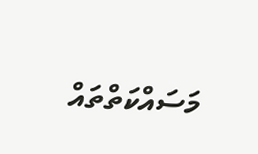މަސައްކަތްތައް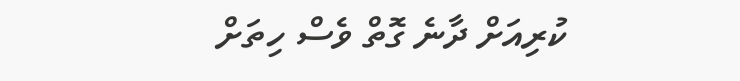ކުރިއަށް ދާނެ ގޮތް ވެސް ހިތަށް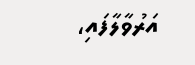އަރުވާލާފައި،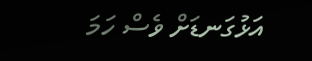އަޅުގަނޑަށް ވެސް ހަމަ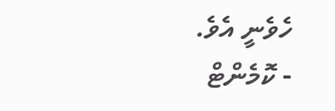ހެވެނީ އެވެ.
- ކޮމެންޓް